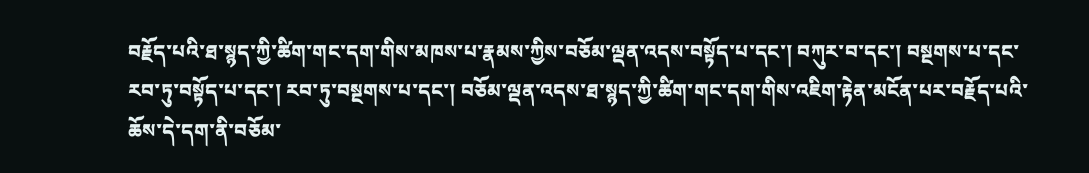བརྗོད་པའི་ཐ་སྙད་ཀྱི་ཚིག་གང་དག་གིས་མཁས་པ་རྣམས་ཀྱིས་བཅོམ་ལྡན་འདས་བསྟོད་པ་དང་། བཀུར་བ་དང་། བསྔགས་པ་དང་རབ་ཏུ་བསྟོད་པ་དང་། རབ་ཏུ་བསྔགས་པ་དང་། བཅོམ་ལྡན་འདས་ཐ་སྙད་ཀྱི་ཚིག་གང་དག་གིས་འཇིག་རྟེན་མངོན་པར་བརྗོད་པའི་ཆོས་དེ་དག་ནི་བཅོམ་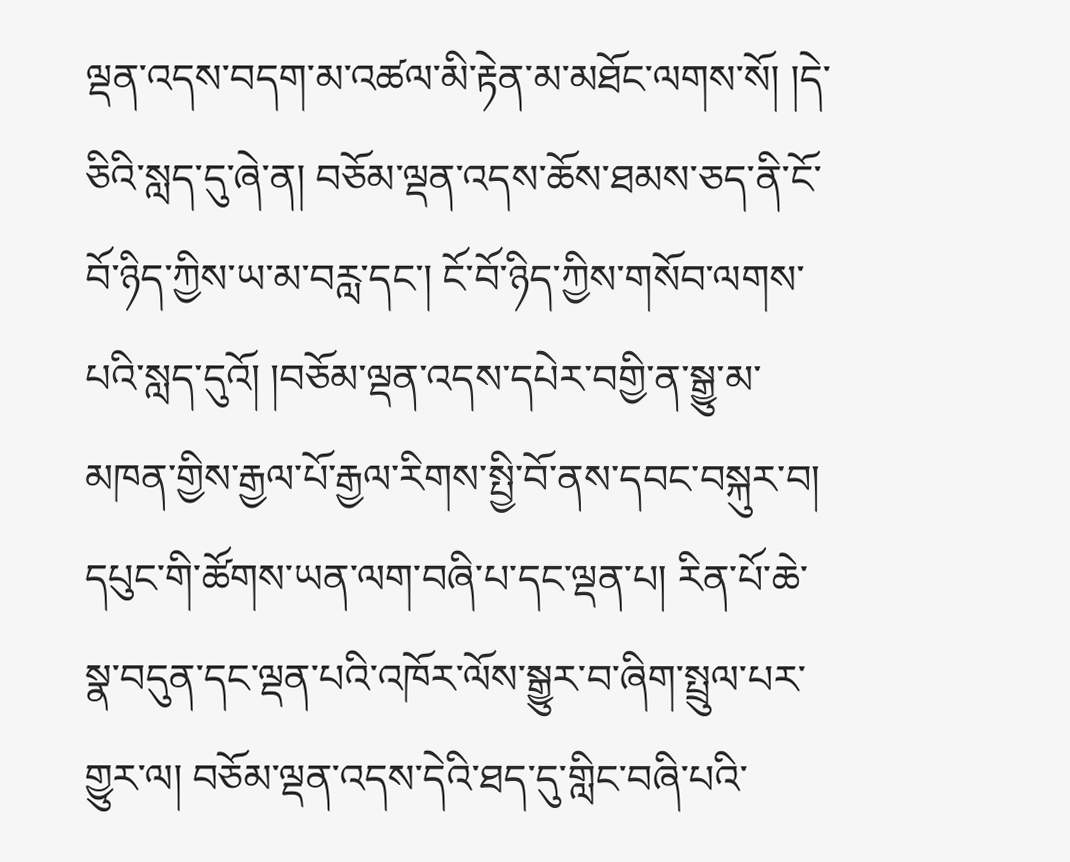ལྡན་འདས་བདག་མ་འཚལ་མི་རྟེན་མ་མཐོང་ལགས་སོ། །དེ་ཅིའི་སླད་དུ་ཞེ་ན། བཅོམ་ལྡན་འདས་ཆོས་ཐམས་ཅད་ནི་ངོ་བོ་ཉིད་ཀྱིས་ཡ་མ་བརླ་དང་། ངོ་བོ་ཉིད་ཀྱིས་གསོབ་ལགས་པའི་སླད་དུའོ། །བཅོམ་ལྡན་འདས་དཔེར་བགྱི་ན་སྒྱུ་མ་མཁན་གྱིས་རྒྱལ་པོ་རྒྱལ་རིགས་སྤྱི་བོ་ནས་དབང་བསྐུར་བ། དཔུང་གི་ཚོགས་ཡན་ལག་བཞི་པ་དང་ལྡན་པ། རིན་པོ་ཆེ་སྣ་བདུན་དང་ལྡན་པའི་འཁོར་ལོས་སྒྱུར་བ་ཞིག་སྤྲུལ་པར་གྱུར་ལ། བཅོམ་ལྡན་འདས་དེའི་ཐད་དུ་གླིང་བཞི་པའི་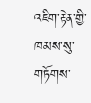འཇིག་རྟེན་གྱི་ཁམས་སུ་གཏོགས་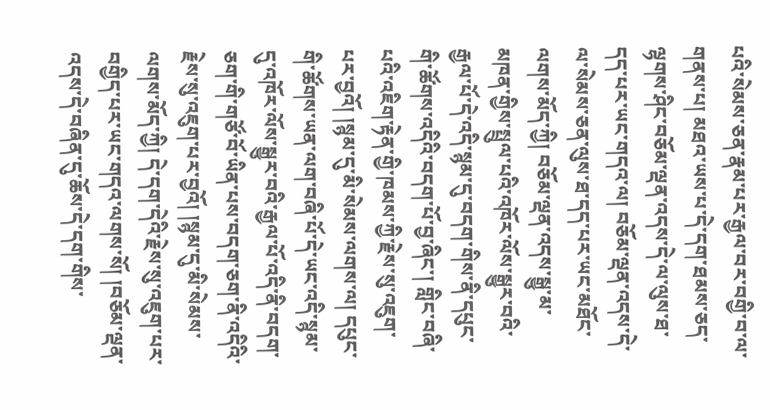པའི་སེམས་ཅན་རྣམ་པར་རྒྱལ་བར་བགྱི་བ་ལ་གནས་པ། མཐའ་ཡས་པ་དེ་དག་ཐམས་ཅད་ལྷགས་ཤིང་བཅོམ་ལྡན་འདས་དེ་ལ་ལུས་ཐ་དད་པར་ཡང་གདའ་ལ། བཅོམ་ལྡན་འདས་དེ་ལ་སེམས་ཅན་ལུས་ཐ་དད་པར་ཡང་མཐོང་ལགས་མོད་ཀྱི། བཅོམ་ལྡན་འདས་སྒྱུ་མ་མཁན་གྱིས་སྤྲུལ་པའི་འཁོར་ལོས་སྒྱུར་བའི་རྒྱལ་པོ་དེ་འདི་སྙམ་དུ་བདག་གིས་ནི་དཔུང་གི་ཚོགས་འདིའི་བདག་པོ་བྱ་ཞིང་། གླིང་བཞི་པའི་འཇིག་རྟེན་གྱི་ཁམས་ཀྱི་རྗེས་སུ་འཇུག་པར་བྱའོ། །སྙམ་དུ་མི་སེམས་ལགས་ལ། དཔུང་གི་ཚོགས་ཡན་ལག་བཞི་པོ་དེ་ཡང་འདི་སྙམ་དུ་འཁོར་ལོས་སྒྱུར་བའི་རྒྱལ་པོ་འདི་ནི་བདག་ཅག་གི་གཙོ་བོ་ཡིན་པས་བདག་ཅག་ནི་འདིའི་རྗེས་སུ་འཇུག་པར་བྱའོ། །སྙམ་དུ་མི་སེམས་ལགས་མོད་ཀྱི། དེ་དག་དེའི་རྗེས་སུ་འཇུག་པར་བགྱིད་པར་ཡང་གདའ་ལགས་སོ། །བཅོམ་ལྡན་འདས་དེ་བཞིན་དུ་ཆོས་དེ་དག་གིས་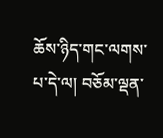ཆོས་ཉིད་གང་ལགས་པ་དེ་ལ། བཅོམ་ལྡན་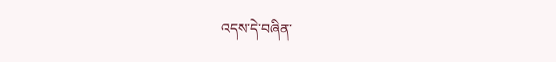འདས་དེ་བཞིན་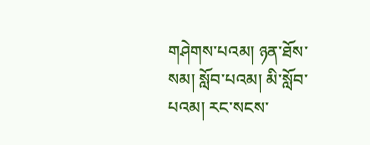གཤེགས་པའམ། ཉན་ཐོས་སམ། སློབ་པའམ། མི་སློབ་པའམ། རང་སངས་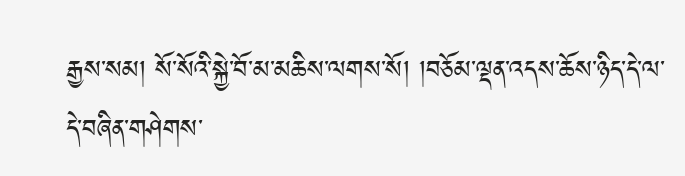རྒྱས་སམ། སོ་སོའི་སྐྱེ་བོ་མ་མཆིས་ལགས་སོ། །བཅོམ་ལྡན་འདས་ཆོས་ཉིད་དེ་ལ་དེ་བཞིན་གཤེགས་